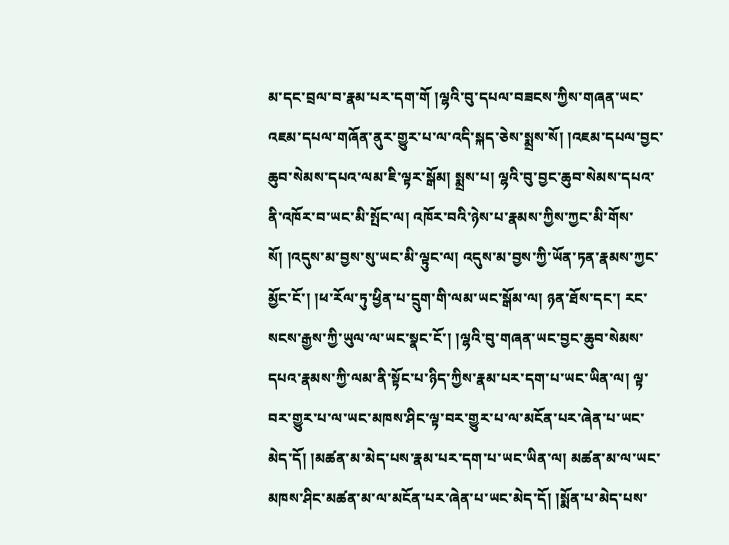མ་དང་བྲལ་བ་རྣམ་པར་དག་གོ །ལྷའི་བུ་དཔལ་བཟངས་ཀྱིས་གཞན་ཡང་འཇམ་དཔལ་གཞོན་ནུར་གྱུར་པ་ལ་འདི་སྐད་ཅེས་སྨྲས་སོ། །འཇམ་དཔལ་བྱང་ཆུབ་སེམས་དཔའ་ལམ་ཇི་ལྟར་སྒོམ། སྨྲས་པ། ལྷའི་བུ་བྱང་ཆུབ་སེམས་དཔའ་ནི་འཁོར་བ་ཡང་མི་སྤོང་ལ། འཁོར་བའི་ཉེས་པ་རྣམས་ཀྱིས་ཀྱང་མི་གོས་སོ། །འདུས་མ་བྱས་སུ་ཡང་མི་ལྟུང་ལ། འདུས་མ་བྱས་ཀྱི་ཡོན་ཏན་རྣམས་ཀྱང་མྱོང་ངོ་། །ཕ་རོལ་ཏུ་ཕྱིན་པ་དྲུག་གི་ལམ་ཡང་སྒོམ་ལ། ཉན་ཐོས་དང་། རང་སངས་རྒྱས་ཀྱི་ཡུལ་ལ་ཡང་སྣང་ངོ་། །ལྷའི་བུ་གཞན་ཡང་བྱང་ཆུབ་སེམས་དཔའ་རྣམས་ཀྱི་ལམ་ནི་སྟོང་པ་ཉིད་ཀྱིས་རྣམ་པར་དག་པ་ཡང་ཡིན་ལ། ལྟ་བར་གྱུར་པ་ལ་ཡང་མཁས་ཤིང་ལྟ་བར་གྱུར་པ་ལ་མངོན་པར་ཞེན་པ་ཡང་མེད་དོ། །མཚན་མ་མེད་པས་རྣམ་པར་དག་པ་ཡང་ཡིན་ལ། མཚན་མ་ལ་ཡང་མཁས་ཤིང་མཚན་མ་ལ་མངོན་པར་ཞེན་པ་ཡང་མེད་དོ། །སྨོན་པ་མེད་པས་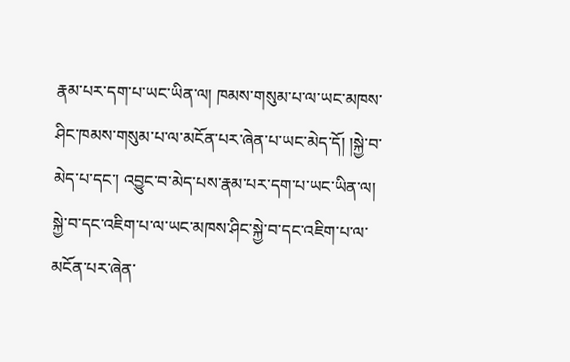རྣམ་པར་དག་པ་ཡང་ཡིན་ལ། ཁམས་གསུམ་པ་ལ་ཡང་མཁས་ཤིང་ཁམས་གསུམ་པ་ལ་མངོན་པར་ཞེན་པ་ཡང་མེད་དོ། །སྐྱེ་བ་མེད་པ་དང་། འབྱུང་བ་མེད་པས་རྣམ་པར་དག་པ་ཡང་ཡིན་ལ། སྐྱེ་བ་དང་འཇིག་པ་ལ་ཡང་མཁས་ཤིང་སྐྱེ་བ་དང་འཇིག་པ་ལ་མངོན་པར་ཞེན་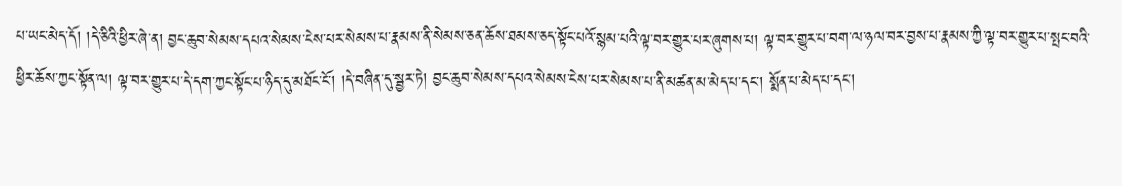པ་ཡང་མེད་དོ། །དེ་ཅིའི་ཕྱིར་ཞེ་ན། བྱང་ཆུབ་སེམས་དཔའ་སེམས་ངེས་པར་སེམས་པ་རྣམས་ནི་སེམས་ཅན་ཆོས་ཐམས་ཅད་སྟོང་པའོ་སྙམ་པའི་ལྟ་བར་གྱུར་པར་ཞུགས་པ། ལྟ་བར་གྱུར་པ་བག་ལ་ཉལ་བར་བྱས་པ་རྣམས་ཀྱི་ལྟ་བར་གྱུར་པ་སྤང་བའི་ཕྱིར་ཆོས་ཀྱང་སྟོན་ལ། ལྟ་བར་གྱུར་པ་དེ་དག་ཀྱང་སྟོང་པ་ཉིད་དུ་མཐོང་ངོ་། །དེ་བཞིན་དུ་སྦྱར་ཏེ། བྱང་ཆུབ་སེམས་དཔའ་སེམས་ངེས་པར་སེམས་པ་ནི་མཚན་མ་མེད་པ་དང་། སྨོན་པ་མེད་པ་དང་།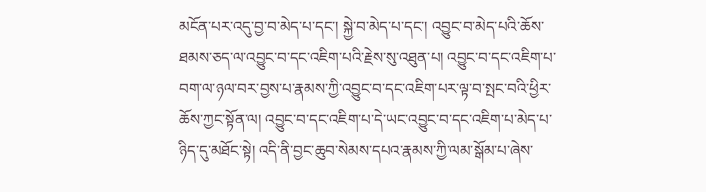མངོན་པར་འདུ་བྱ་བ་མེད་པ་དང་། སྐྱེ་བ་མེད་པ་དང་། འབྱུང་བ་མེད་པའི་ཆོས་ཐམས་ཅད་ལ་འབྱུང་བ་དང་འཇིག་པའི་རྗེས་སུ་འཐུན་པ། འབྱུང་བ་དང་འཇིག་པ་བག་ལ་ཉལ་བར་བྱས་པ་རྣམས་ཀྱི་འབྱུང་བ་དང་འཇིག་པར་ལྟ་བ་སྤང་བའི་ཕྱིར་ཆོས་ཀྱང་སྟོན་ལ། འབྱུང་བ་དང་འཇིག་པ་དེ་ཡང་འབྱུང་བ་དང་འཇིག་པ་མེད་པ་ཉིད་དུ་མཐོང་སྟེ། འདི་ནི་བྱང་ཆུབ་སེམས་དཔའ་རྣམས་ཀྱི་ལམ་སྒོམ་པ་ཞེས་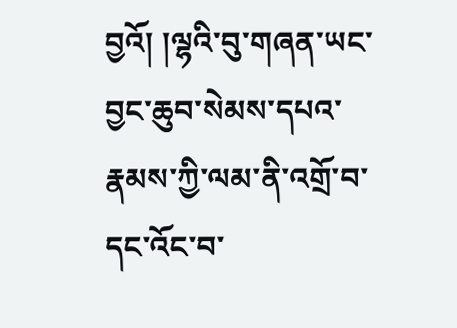བྱའོ། །ལྷའི་བུ་གཞན་ཡང་བྱང་ཆུབ་སེམས་དཔའ་རྣམས་ཀྱི་ལམ་ནི་འགྲོ་བ་དང་འོང་བ་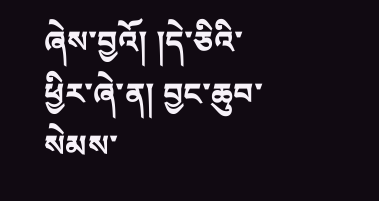ཞེས་བྱའོ། །དེ་ཅིའི་ཕྱིར་ཞེ་ན། བྱང་ཆུབ་སེམས་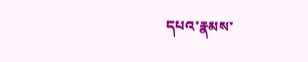དཔའ་རྣམས་